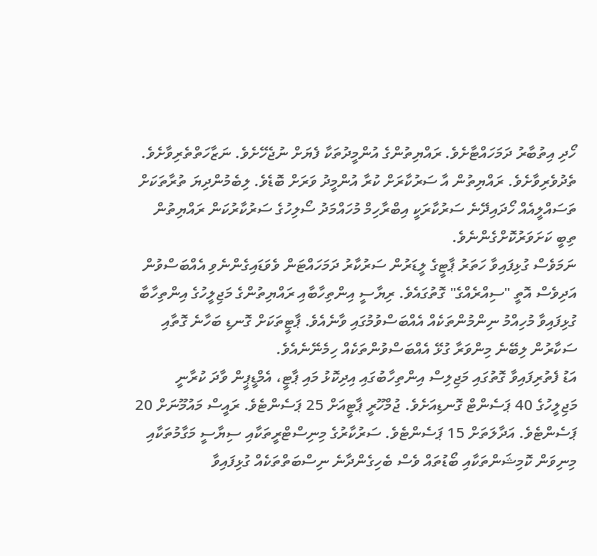ހޯދި އިތުބާރު ދަމަހައްޓާށެވެ. ރައްޔިތުންގެ އުންމީދުތަކާ ފެޔަށް ނުޖެހޭށެވެ. ނަޒާހަތްތެރިވާށެވެ. ތެދުވެރިވާށެވެ. ރައްޔިތުން އާ ސަރުކާރަށް ކުރާ އުންމީދު ވަރަށް ބޮޑެވެ. ލިބެމުންދިޔަ ތުރާތަކަށް ތަސައްލީއެއް ހޯދައިދޭނެ ސަރުކާރަކީ އިބްރާހިމް މުހައްމަދު ސޯލިހުގެ ސަރުކާރުކަން ރައްޔިތުން ތިބީ ކަށަވަރުކޮށްގެންނެވެ.
ނަމަވެސް ގުޅިފައިވާ ހަތަރު ޕާޓީގެ ލީޑަރުން ސަރުކާރު ދަމަހައްޓަން ވެވަޑައިގެންނެވި އެއްބަސްވުން އަދިވެސް އޮތީ "ސިއްރެއްގެ" ގޮތުގައެވެ. ރިޔާސީ އިންތިހާބާއި ރައްޔިތުންގެ މަޖިލީހުގެ އިންތިހާބާ ގުޅިފައިވާ މުހިއްމު ނިންމުންތަކެއް އެއްބަސްވުމުގައި ވާނެއެވެ. ޕާޓީތަކަށް ގޮނޑި ބަހާނެ ގޮތާއި ސަކާރުން ލިބޭނެ މިންވަރާ ގުޅޭ އެއްބަސްވުންތަކެއް ހިމެނޭނެއެވެ.
އަޑު ފެތުރިފައިވާ ގޮތުގައި މަޖިލިސް އިންތިހާބުގައި އިދިކޮޅު މައި ޕާޓީ، އެމްޑީޕީން ވާދަ ކުރާނީ މަޖިލީހުގެ 40 ޕަސެންޓް ގޮނޑިއަށެވެ. ޖުމްހޫރީ ޕާޓީއަށް 25 ޕަސެންޓެވެ. ރައީސް މައުމޫނަށް 20 ޕަސެންޓެވެ. އަދާލަތަށް 15 ޕަސެންޓެވެ. ސަރުކާރުގެ މިނިސްޓްރީތަކާއި ސިޔާސީ މަގާމުތަކާއި މިނިވަން ކޮމިޝަންތަކާއި ބޯޑުތައް ވެސް ބެހިގެންދާނެ ނިސްބަތްތަކެއް ގުޅިފައިވާ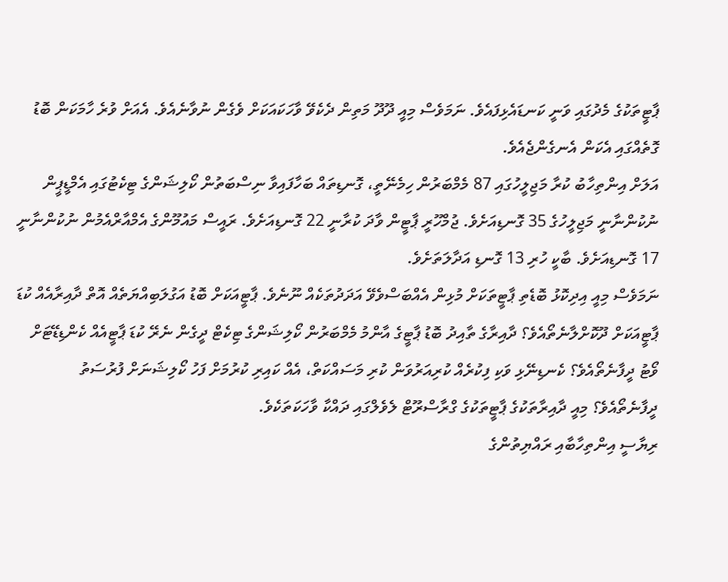ޕާޓީތަކުގެ މެދުގައި ވަނީ ކަނޑައެޅިފައެވެ. ނަމަވެސް މިއީ ދޫދޫ މަތިން ދެކެވޭ ވާހަކައަކަށް ވެގެން ނުވާނެއެވެ. އެއަށް ވުރެ ހާމަކަން ބޮޑު ގޮތެއްގައި އެކަން އެނގެންޖެއެވެ.
އަލަށް އިންތިހާބު ކުރާ މަޖިލީހުގައި 87 މެމްބަރުން ހިމެނޭތީ، ގޮނޑިތައް ބަހާފައިވާ ނިސްބަތުން ކޯލިޝަންގެ ޓިކެޓުގައި އެމްޑީޕީން ނުކުންނާނީ މަޖިލީހުގެ 35 ގޮނޑިއަށެވެ. ޖުމްހޫރީ ޕާޓީން ވާދަ ކުރާނީ 22 ގޮނޑިއަށެވެ. ރައީސް މައުމޫންގެ އެމްއާރްއެމުން ނުކުންނާނީ 17 ގޮނޑިއަށެވެ. ބާކީ ހުރި 13 ގޮނޑި އަދާލަތަށެވެ.
ނަމަވެސް މިއީ އިދިކޮޅު ބޮޑެތި ޕާޓީތަކަށް މުޅިން އެއްބަސްވެވޭ އަދަދުތަކެއް ނޫނެވެ. ޕާޓީއަކަށް ބޮޑު އަގުލަބިއްޔަތެއް އޮތް ދާއިރާއެއް ކުޑަ ޕާޓީއަކަށް ދޫކޮށްލާނެތޯއެވެ؟ ދާއިރާގެ ތާއިދު ބޮޑު ޕާޓީގެ އާންމު މެމްބަރުން ކޯލިޝަންގެ ޓިކެޓް ދީގެން ނެރޭ ކުޑަ ޕާޓީއެއް ކެންޑިޑޭޓަށް ވޯޓު ދީފާނެތޯއެވެ؟ ކެނޑިނޭޅި ވަކި ފިކުރެއް ކުރިއަރުވަން ކުރި މަސައްކަތް، އެއް ކައިރި ކުރުމަށް ފަހު ކޯލިޝަނަށް ފުރުސަތު ދީފާނެތޯއެވެ؟ މިއީ ދާއިރާތަކުގެ ޕާޓީތަކުގެ ގްރާސްރޫޓް ލެވެލްގައި ދައްކާ ވާހަކަތަކެވެ.
ރިޔާސީ އިންތިހާބާއި ރައްޔިތުންގެ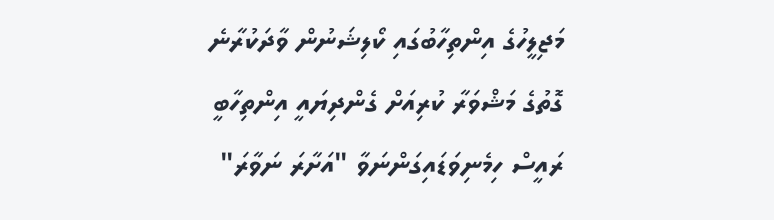މަޖިލީހުގެ އިންތިހާބުގައި ކޯލިޝަނުން ވާދަކުރާނެ ގޮތުގެ މަޝްވަރާ ކުރިއަށް ގެންދިޔައީ އިންތިހާބީ ރައީސް ހިމެނިވަޑައިގަންނަވާ "އަށާރަ ނަވާރަ"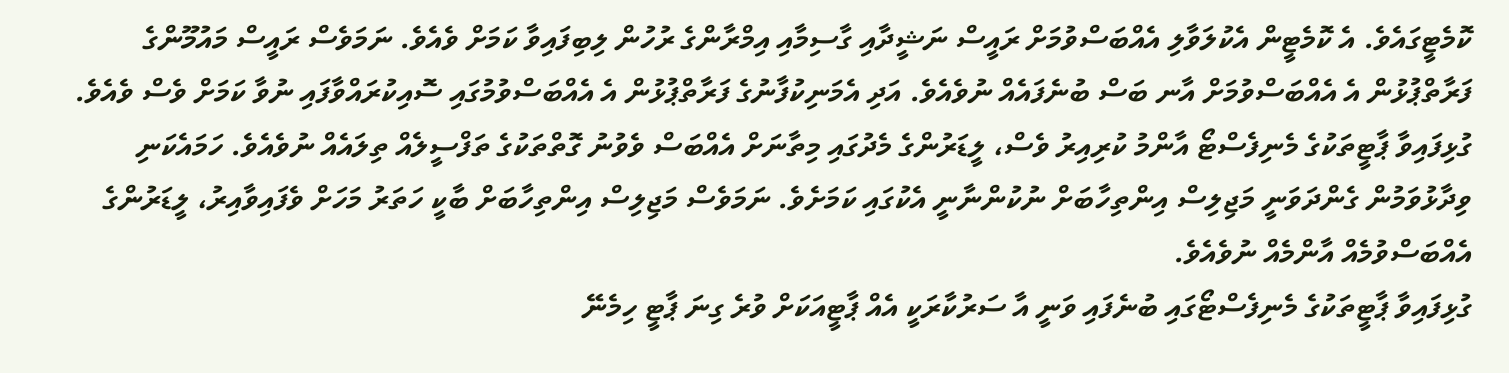ކޮމެޓީގައެވެ. އެ ކޮމެޓީން އެކުލަވާލި އެއްބަސްވުމަށް ރައީސް ނަޝީދާއި ގާސިމާއި އިމްރާންގެ ރުހުން ލިބިފައިވާ ކަމަށް ވެއެވެ. ނަމަވެސް ރައީސް މައުމޫންގެ ފަރާތްޕުޅުން އެ އެއްބަސްވުމަށް އާނ ބަސް ބުނެފައެއް ނުވެއެވެ. އަދި އެމަނިކުފާނުގެ ފަރާތްޕުޅުން އެ އެއްބަސްވުމުގައި ސޮއިކުރައްވާފައި ނުވާ ކަމަށް ވެސް ވެއެވެ.
ގުޅިފައިވާ ޕާޓީތަކުގެ މެނިފެސްޓޯ އާންމު ކުރިއިރު ވެސް، ލީޑަރުންގެ މެދުގައި މިތާނަށް އެއްބަސް ވެވުނު ގޮތްތަކުގެ ތަފްސީލެއް ތިލައެއް ނުވެއެވެ. ހަމައެކަނި ވިދާޅުވަމުން ގެންދަވަނީ މަޖިލިސް އިންތިހާބަށް ނުކުންނާނީ އެކުގައި ކަމަށެވެ. ނަމަވެސް މަޖިލިސް އިންތިހާބަށް ބާކީ ހަތަރު މަހަށް ވެފައިވާއިރު، ލީޑަރުންގެ އެއްބަސްވުމެއް އާންމެއް ނުވެއެވެ.
ގުޅިފައިވާ ޕާޓީތަކުގެ މެނިފެސްޓޯގައި ބުނެފައި ވަނީ އާ ސަރުކާރަކީ އެއް ޕާޓީއަކަށް ވުރެ ގިނަ ޕާޓީ ހިމެނޭ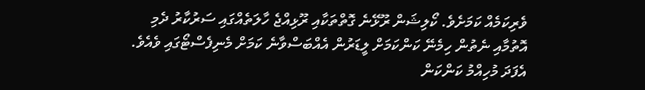ވެރިކަމެއް ކަމަށެވެ. ކޯލިޝަން ރޫޅޭނެ ގޮތްތަކާއި ރޫޅިއްޖެ ހާލަތެއްގައި ސަރުކާރު ދެމި އޮތުމާއި ނެތުން ހިމެނޭ ކަންކަމަށް ލީޑަރުން އެއްބަސްވާނެ ކަމަށް މެނިފެސްޓޯގައި ވެއެވެ. އެފަދަ މުހިއްމު ކަންކަން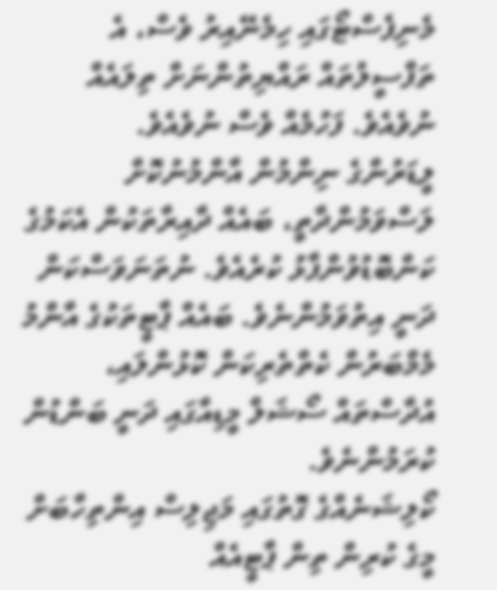މެނިފެސްޓޯގައި ހިމެނޭއިރު ވެސް، އެ ތަފްސީލުތައް ރައްޔިތުންނަށް ތިލައެއް ނުވެއެވެ. ފަހުމެއް ވެސް ނުވެއެވެ.
ލީޑަރުންގެ ނިންމުން އާންމުނުކޮށް ލަސްވަމުންދާތީ، ބައެއް ދާއިރާތަކުން އެކަމުގެ ކަންބޮޑުވުންފާޅު ކުރެއެވެ. ނުތަނަވަސްކަން ދަނީ އިތުވަމުންނެވެ. ބައެއް ޕާޓީތަކުގެ އާންމު މެމްބަރުން ކެތްތެރިކަން ކޮޅުންލައި، އުދާސްތައް ސޯޝަލް މީޑިއާގައި ދަނީ ބަންޑުން ކުރަމުންނެވެ.
ކޯލިޝަނެއްގެ ގޮތުގައި މަޖިލިސް އިންތިހާބަށް މީގެ ކުރިން ތިން ޕާޓީއެއް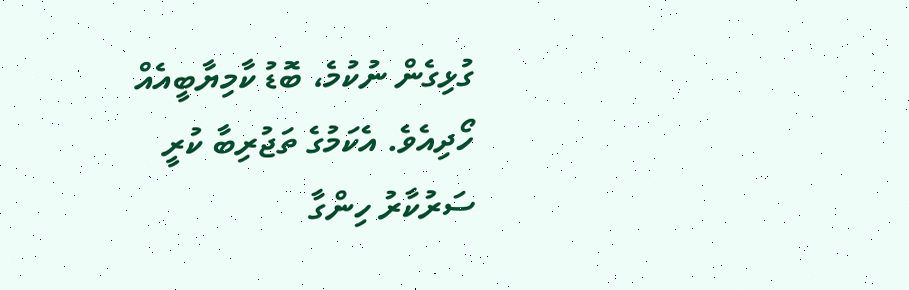ގުޅިގެން ނުކުމެ، ބޮޑު ކާމިޔާބީއެއް ހޯދިއެވެ. އެކަމުގެ ތަޖުރިބާ ކުރީ ސަރުކާރު ހިންގާ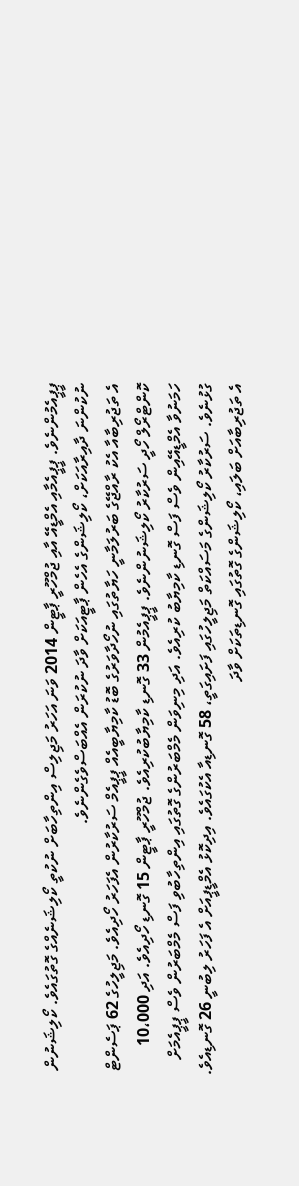ޕީޕީއެމުންނެވެ. ޕީޕީއެމާއި އެމްޑީއޭ އާއި ޖުމްހޫރީ ޕާޓީން 2014 ވަނަ އަހަރު މަޖިލިސް އިންތިހާބަށް ނުކުތީ ކޯލިޝަނެއްގެ ގޮތުގައެވެ. ކޯލިޝަނުން ނުކުންނަ ދާއިރާއަކަށް، ކޯލިޝަންގެ އެހެން ޕާޓީއަކަށް ވާދަ ނުކުރަން އެއްބަސްވެގެންނެވެ.
އެ ތަޖުރިބާއާ އެކު ރާއްޖޭގެ ބަރުލަމާނީ ހަޔާތުގައި ނުހޯދާވަރުގެ ބޮޑު ކާމިޔާބީއެއް ޕީޕީއެމް ސަރުކާރުން އެފަހަރު ހޯދިއެވެ. މަޖިލީހުގެ 62 ޕަސެންޓް ކޮންޓްރޯލް ހޯދީ ސަރުކާރު ކޯލިޝަނުންނެވެ. ޕީޕީއެމުން 33 ގޮނޑި ކާމިޔާބުކުރިއެވެ. ޖުމްހޫރީ ޕާޓީން 15 ގޮނޑި ހޯދިއެވެ. އަދި 10،000 ހަމަނުވާ އެމްޑީއޭއިން ވެސް ފަސް ގޮނޑި ކާމިޔާބު ކުރިއެވެ. އަދި މިނިވަން މެމްބަރުންގެ ގޮތުގައި އިންތިހާބުވި ފަސް މެމްބަރުން ވެސް ޕީޕީއެމަށް ގުޅުނެވެ. ސަރުކާރު ކޯލިޝަންގެ މަސައްކަތް މަޖިލީހުގައި ފަށައިގަތީ، 58 ގޮނޑިއާ އެކުގައެވެ. އިދިކޮޅު އެމްޑީޕީއަށް އެ ފަހަރު ލިބުނީ 26 ގޮނޑިއެވެ.
އެ ތަޖުރިބާއަށް ބަލައި، ކޯލިޝަންގެ ގޮތުގައި ގޮނޑިތަކަށް ވާދަ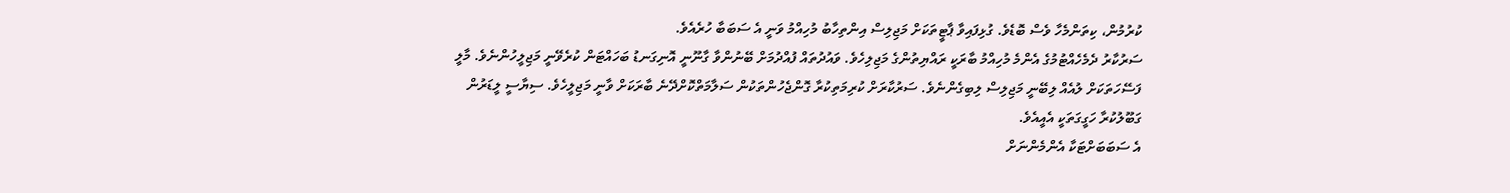ކުރުމުން، ކިތަންމެހާ ވެސް ބޮޑެވެ. ގުޅިފައިވާ ޕާޓީތަކަށް މަޖިލިސް އިންތިހާބު މުހިއްމު ވަނީ އެ ސަބަބާ ހުރެއެވެ.
ސަރުކާރު ދެމެހެއްޓުމުގެ އެންމެ މުހިއްމު ބާރަކީ ރައްޔިތުންގެ މަޖިލިހެވެ. ވައުދުތައް ފުއްދުމަށް ބޭނުންވާ ގާނޫނީ އޮނިގަނޑު ބަހައްޓަން ކުރެވޭނީ މަޖިލީހުންނެވެ. މާލީ ފަސޭހަތަކަށް ލުއެއް ލިބޭނީ މަޖިލިސް ލިބިގެންނެވެ. ސަރުކާރަށް ކުރިމަތިކުރާ ގޮންޖެހުންތަކުން ސަލާމަތްކޮށްދޭނެ ބާރަކަށް ވާނީ މަޖިލީހެވެ. ސިޔާސީ ލީޑަރުން ގަބޫލުކުރާ ހަގީގަތަކީ އެއީއެވެ.
އެ ސަބަބަށްޓަކާ އެންމެންނަށް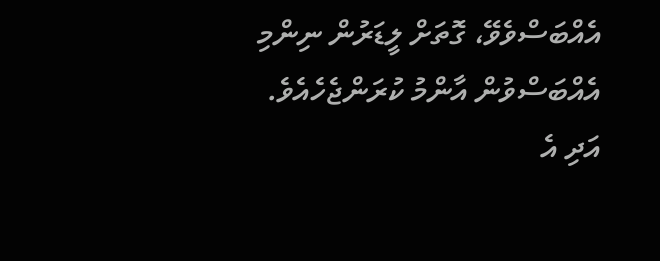އެއްބަސްވެވޭ، ގޮތަށް ލީޑަރުން ނިންމި އެއްބަސްވުން އާންމު ކުރަންޖެހެއެވެ. އަދި އެ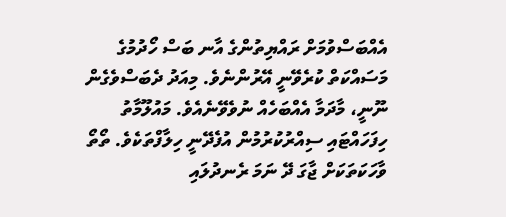އެއްބަސްވުމަށް ރައްޔިތުންގެ އާނ ބަސް ހޯދުމުގެ މަސައްކަތް ކުރެވޭނީ އޭރުންނެވެ. މިއަދު ދެބަސްވެގެން ނޫނީ، މާދަމާ އެއްބަހެއް ނުވެވޭނެއެވެ. މައުލޫމާތު ހިފަހައްޓައި ސިއްރުކުރުމުން އުފެދޭނީ ހިލާފްތަކެވެ. ތޯތޯ ވާހަކަތަކަށް ޖާގަ ދޭ ނަމަ ރެނދުލައި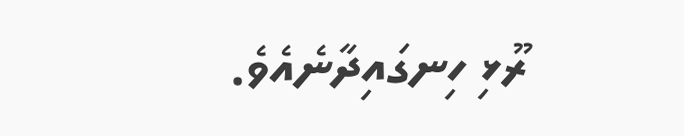ރޫޅި ހިނގައިދާނެއެވެ.